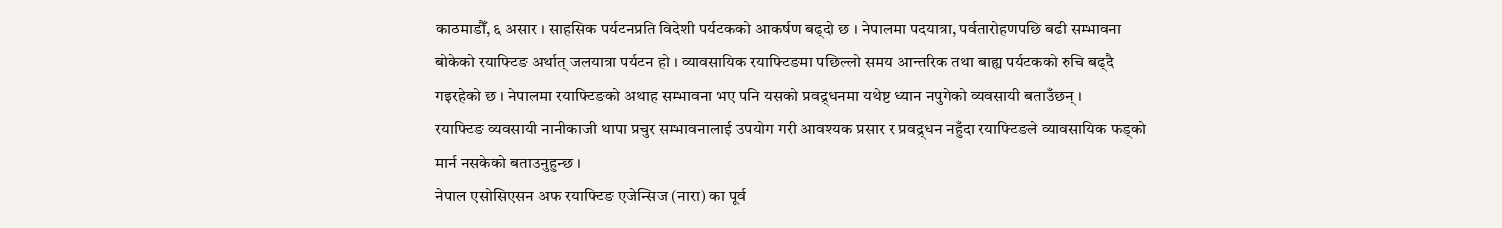काठमाडौँ, ६ असार । साहसिक पर्यटनप्रति विदेशी पर्यटकको आकर्षण बढ्दो छ । नेपालमा पदयात्रा, पर्वतारोहणपछि बढी सम्भावना बोकेको रयाफ्टिङ अर्थात् जलयात्रा पर्यटन हो । व्यावसायिक रयाफ्टिङमा पछिल्लो समय आन्तरिक तथा बाह्य पर्यटकको रुचि बढ्दै गइरहेको छ । नेपालमा रयाफ्टिङको अथाह सम्भावना भए पनि यसको प्रवद्र्धनमा यथेष्ट ध्यान नपुगेको व्यवसायी बताउँछन् ।
रयाफ्टिङ व्यवसायी नानीकाजी थापा प्रचुर सम्भावनालाई उपयोग गरी आवश्यक प्रसार र प्रवद्र्धन नहुँदा रयाफ्टिङले व्यावसायिक फड्को मार्न नसकेको बताउनुहुन्छ ।
नेपाल एसोसिएसन अफ रयाफ्टिङ एजेन्सिज (नारा) का पूर्व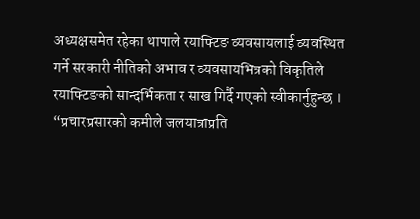अध्यक्षसमेत रहेका थापाले रयाफ्टिङ व्यवसायलाई व्यवस्थित गर्ने सरकारी नीतिको अभाव र व्यवसायभित्रको विकृतिले रयाफ्टिङको सान्दर्भिकता र साख गिर्दै गएको स्वीकार्नुहुन्छ ।
“प्रचारप्रसारको कमीले जलयात्राप्रति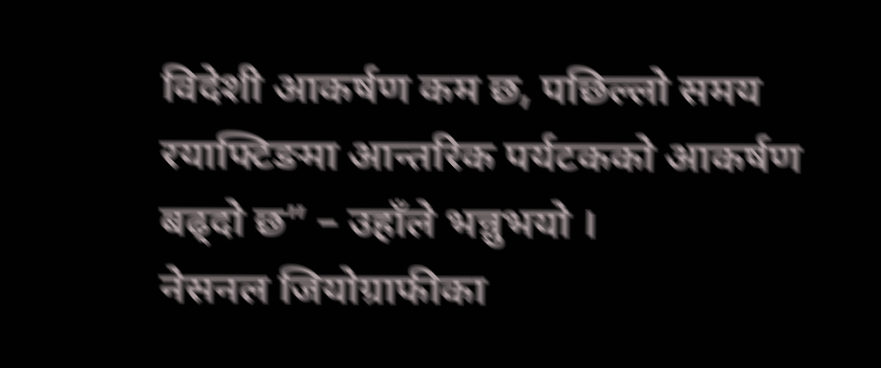विदेशी आकर्षण कम छ, पछिल्लो समय रयाफ्टिङमा आन्तरिक पर्यटकको आकर्षण बढ्दो छ” – उहाँले भन्नुभयो ।
नेसनल जियोग्राफीका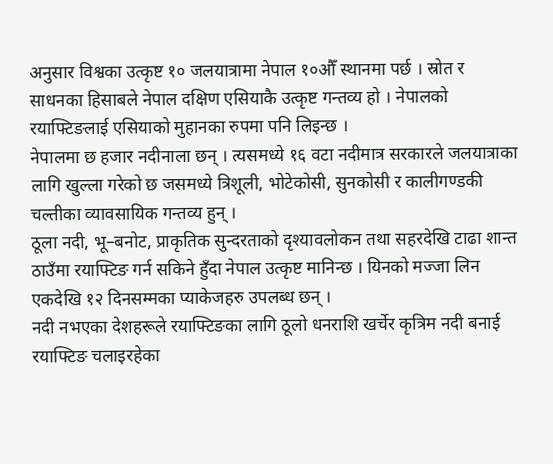अनुसार विश्वका उत्कृष्ट १० जलयात्रामा नेपाल १०औँ स्थानमा पर्छ । स्रोत र साधनका हिसाबले नेपाल दक्षिण एसियाकै उत्कृष्ट गन्तव्य हो । नेपालको रयाफ्टिङलाई एसियाको मुहानका रुपमा पनि लिइन्छ ।
नेपालमा छ हजार नदीनाला छन् । त्यसमध्ये १६ वटा नदीमात्र सरकारले जलयात्राका लागि खुल्ला गरेको छ जसमध्ये त्रिशूली, भोटेकोसी, सुनकोसी र कालीगण्डकी चल्तीका व्यावसायिक गन्तव्य हुन् ।
ठूला नदी, भू–बनोट, प्राकृतिक सुन्दरताको दृश्यावलोकन तथा सहरदेखि टाढा शान्त ठाउँमा रयाफ्टिङ गर्न सकिने हुँदा नेपाल उत्कृष्ट मानिन्छ । यिनको मज्जा लिन एकदेखि १२ दिनसम्मका प्याकेजहरु उपलब्ध छन् ।
नदी नभएका देशहरूले रयाफ्टिङका लागि ठूलो धनराशि खर्चेर कृत्रिम नदी बनाई रयाफ्टिङ चलाइरहेका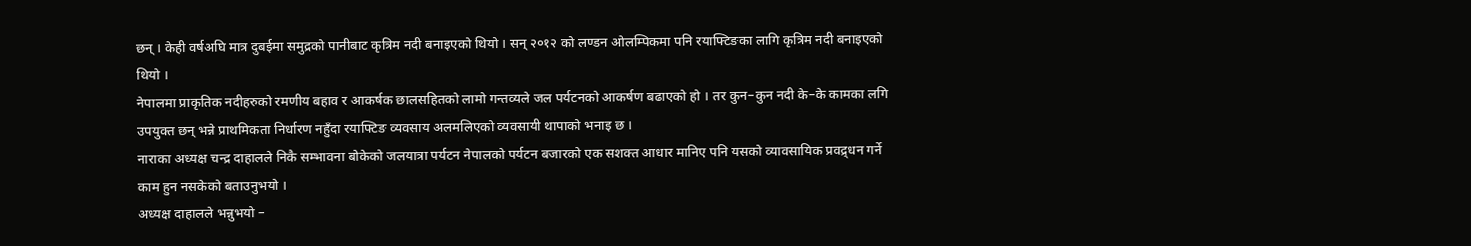छन् । केही वर्षअघि मात्र दुबईमा समुद्रको पानीबाट कृत्रिम नदी बनाइएको थियो । सन् २०१२ को लण्डन ओलम्पिकमा पनि रयाफ्टिङका लागि कृत्रिम नदी बनाइएको थियो ।
नेपालमा प्राकृतिक नदीहरुको रमणीय बहाव र आकर्षक छालसहितको लामो गन्तव्यले जल पर्यटनको आकर्षण बढाएको हो । तर कुन–कुन नदी के–के कामका लगि उपयुक्त छन् भन्ने प्राथमिकता निर्धारण नहुँदा रयाफ्टिङ व्यवसाय अलमलिएको व्यवसायी थापाको भनाइ छ ।
नाराका अध्यक्ष चन्द्र दाहालले निकै सम्भावना बोकेको जलयात्रा पर्यटन नेपालको पर्यटन बजारको एक सशक्त आधार मानिए पनि यसको व्यावसायिक प्रवद्र्धन गर्ने काम हुन नसकेको बताउनुभयो ।
अध्यक्ष दाहालले भन्नुभयो –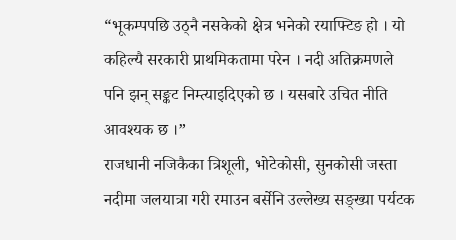“भूकम्पपछि उठ्नै नसकेको क्षेत्र भनेको रयाफ्टिङ हो । यो कहिल्यै सरकारी प्राथमिकतामा परेन । नदी अतिक्रमणले पनि झन् सङ्कट निम्त्याइदिएको छ । यसबारे उचित नीति आवश्यक छ ।”
राजधानी नजिकैका त्रिशूली, भोटेकोसी, सुनकोसी जस्ता नदीमा जलयात्रा गरी रमाउन बर्सेनि उल्लेख्य सङ्ख्या पर्यटक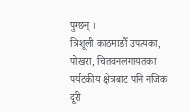पुग्छन् ।
त्रिशूली काठमाडौँ उपत्यका, पोखरा, चितवनलगायतका पर्यटकीय क्षेत्रबाट पनि नजिक दूरी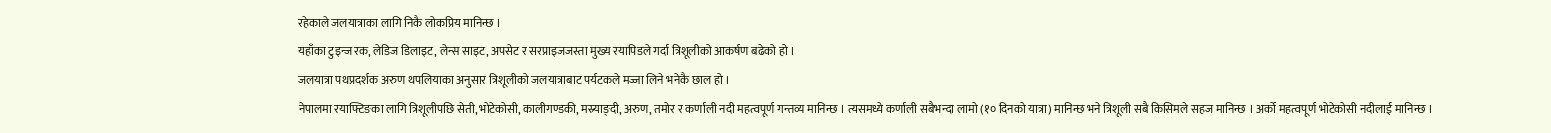रहेकाले जलयात्राका लागि निकै लोकप्रिय मानिन्छ ।
यहाँका टुइन्ज रक, लेडिज डिलाइट, लेन्स साइट, अपसेट र सरप्राइजजस्ता मुख्य रयापिडले गर्दा त्रिशूलीको आकर्षण बढेको हो ।
जलयात्रा पथप्रदर्शक अरुण थपलियाका अनुसार त्रिशूलीको जलयात्राबाट पर्यटकले मज्जा लिने भनेकै छाल हो ।
नेपालमा रयाफ्टिङका लागि त्रिशूलीपछि सेती, भोटेकोसी, कालीगण्डकी, मस्र्याङ्दी, अरुण, तमोर र कर्णाली नदी महत्वपूर्ण गन्तव्य मानिन्छ । त्यसमध्ये कर्णाली सबैभन्दा लामो (१० दिनको यात्रा) मानिन्छ भने त्रिशूली सबै किसिमले सहज मानिन्छ । अर्को महत्वपूर्ण भोटेकोसी नदीलाई मानिन्छ ।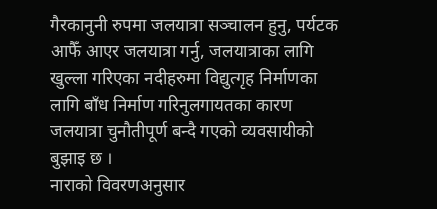गैरकानुनी रुपमा जलयात्रा सञ्चालन हुनु, पर्यटक आफैँ आएर जलयात्रा गर्नु, जलयात्राका लागि खुल्ला गरिएका नदीहरुमा विद्युत्गृह निर्माणका लागि बाँध निर्माण गरिनुलगायतका कारण जलयात्रा चुनौतीपूर्ण बन्दै गएको व्यवसायीको बुझाइ छ ।
नाराको विवरणअनुसार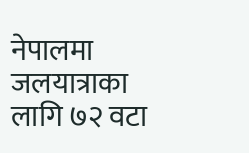नेपालमा जलयात्राका लागि ७२ वटा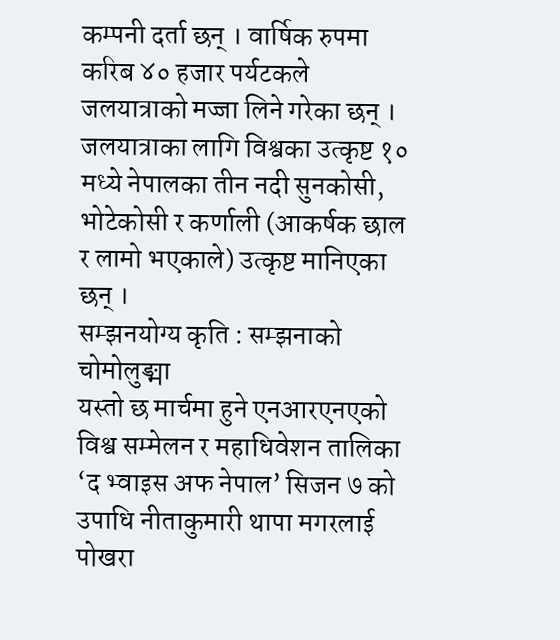कम्पनी दर्ता छन् । वार्षिक रुपमा करिब ४० हजार पर्यटकले जलयात्राको मज्जा लिने गरेका छन् ।
जलयात्राका लागि विश्वका उत्कृष्ट १० मध्ये नेपालका तीन नदी सुनकोसी, भोटेकोसी र कर्णाली (आकर्षक छाल र लामो भएकाले) उत्कृष्ट मानिएका छन् ।
सम्झनयोग्य कृति : सम्झनाको चोमोलुङ्मा
यस्तो छ मार्चमा हुने एनआरएनएको विश्व सम्मेलन र महाधिवेशन तालिका
‘द भ्वाइस अफ नेपाल’ सिजन ७ को उपाधि नीताकुमारी थापा मगरलाई
पोखरा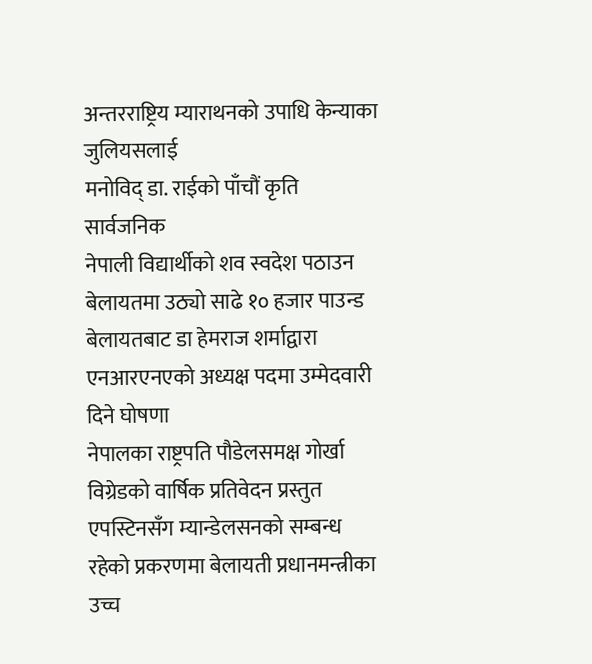अन्तरराष्ट्रिय म्याराथनको उपाधि केन्याका जुलियसलाई
मनोविद् डा. राईको पाँचौं कृति सार्वजनिक
नेपाली विद्यार्थीको शव स्वदेश पठाउन बेलायतमा उठ्यो साढे १० हजार पाउन्ड
बेलायतबाट डा हेमराज शर्माद्वारा एनआरएनएको अध्यक्ष पदमा उम्मेदवारी दिने घोषणा
नेपालका राष्ट्रपति पौडेलसमक्ष गोर्खा विग्रेडको वार्षिक प्रतिवेदन प्रस्तुत
एपस्टिनसँग म्यान्डेलसनको सम्बन्ध रहेको प्रकरणमा बेलायती प्रधानमन्त्रीका उच्च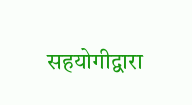सहयोगीद्वारा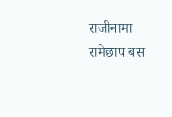राजीनामा
रामेछाप बस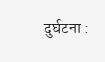दुर्घटना :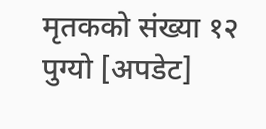मृतकको संख्या १२ पुग्यो [अपडेट]